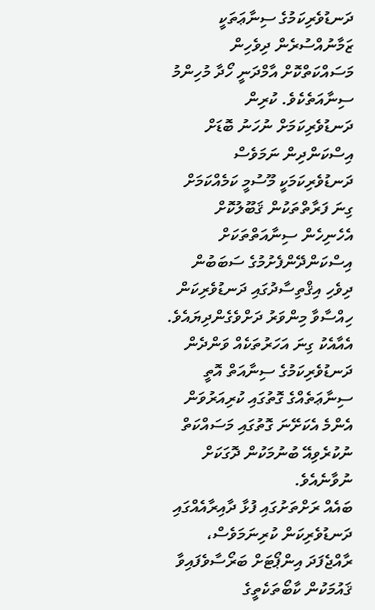ދަނޑުވެރިކަމުގެ ސިނާޢަތަކީ ޒަމާނުއްސުރެން ދިވެހިން މަސައްކަތްކޮށް އާމްދަނީ ހޯދާ މުހިންމު ސިނާއަތެކެވެ. ކުރިން ދަނޑުވެރިކަމަށް ނުހަނު ބޮޑަށް އިސްކަންދިން ނަމަވެސް ދަނޑުވެރިކަމަކީ މޫސުމީ ކަމެއްކަމަށް ގިނަ ފަރާތްތަކުން ޤަބޫލުކޮށް އެހެނިހެން ސިނާއަތްތަކަށް އިސްކަންދޭންފެށުމުގެ ސަބަބުން ދިވެހި އިޤްތިސާދުގައި ދަނޑުވެރިކަން ހިއްސާވާ މިންވަރު ދަށްވެގެންދިޔައެވެ.
އެއާއެކު ގިނަ އަހަރުތަކެއް ވަންދެން ދަނޑުވެރިކަމުގެ ސިނާއަތް އޮތީ ސިނާޢަތެއްގެ ގޮތުގައި ކުރިއަރުވަން އެންމެ އެކަށޭނަ ގޮތުގައި މަސައްކަތް ނުކުރެވިއޭ ބުނުމަކުން ދޮގަކަށް ނުވާނެއެވެ.
ބައެއް ރަށްތަށުގައި ފުޅާ ދާއިރާއެއްގައި ދަނޑުވެރިކަން ކުރިނަމަވެސް، ރާއްޖެފަދަ އިންޕޯޓަށް ބަރޯސާވެފައިވާ ޤައުމަކުން ކާބޯތަކެތީގެ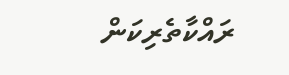ރައްކާތެރިކަން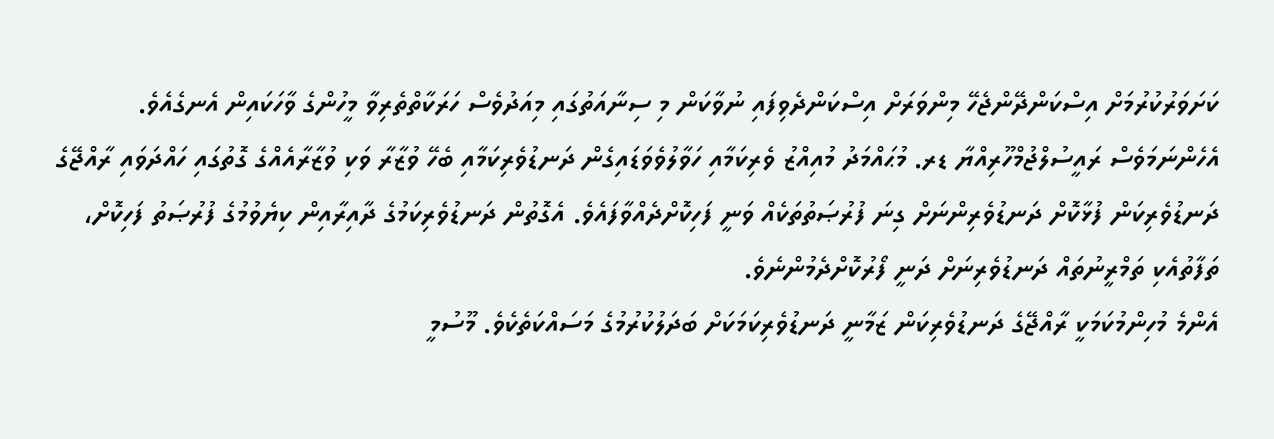ކަށަވަރުކުރުމަށް އިސްކަންދޭންޖެހޭ މިންވަރަށް އިސްކަންދެވިފައި ނުވާކަން މި ސިނާއަތުގައި މިއަދުވެސް ހަރަކާތްތެރިވާ މީހުންގެ ވާހަކައިން އެނގެއެވެ.
އެހެންނަމަވެސް ރައީސުލްޖުމްހޫރިއްޔާ ޑރ. މުޙައްމަދު މުއިއްޒު ވެރިކަމާއި ހަވާލުވެވަޑައިގެން ދަނޑުވެރިކަމާއި ބެހޭ ވުޒާރާ ވަކި ވުޒާރާއެއްގެ ގޮތުގައި ހައްދަވައި ރާއްޖޭގެ ދަނޑުވެރިކަން ފުޅާކޮށް ދަނޑުވެރިންނަށް ގިނަ ފުރުޞަތުތަކެއް ވަނީ ފަހިކޮށްދެއްވާފައެވެ. އެގޮތުން ދަނޑުވެރިކަމުގެ ދާއިރާއިން ކިޔެވުމުގެ ފުރުޞަތު ފަހިކޮށް، ތަފާތުއެކި ތަމްރީނުތައް ދަނޑުވެރިނަށް ދަނީ ފޯރުކޮށްދެމުންނެވެ.
އެންމެ މުހިންމުކަމަކީ ރާއްޖޭގެ ދަނޑުވެރިކަން ޒަމާނީ ދަނޑުވެރިކަމަކަށް ބަދަލުކުރުމުގެ މަސައްކަތެކެވެ. މޫސުމީ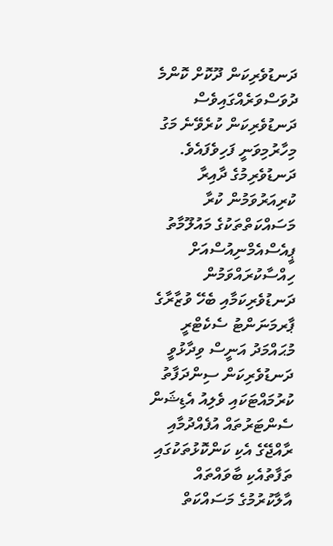ދަނޑުވެރިކަން ދޫކޮށް ކޮންމެ ދުވަސްވަރެއްގައިވެސް ދަނޑުވެރިކަން ކުރެވޭނެ މަގު މިހާރުމިވަނީ ފަހިވެފައެވެ.
ދަނޑުވެރިމުގެ ދާއިރާ ކުރިއަރުވަމުން ކުރާ މަސައްކަތްތަކުގެ މައުލޫމާތު ޕީއެސްއެމްނިއުސްއަށް ހިއްސާކުރައްވަމުން ދަނޑުވެރިކަމާއި ބެހޭ ވުޒާރާގެ ޕާރމަނަންޓު ސެކެޓްރީ މުޙައްމަދު އަނީސް ވިދާޅުވީ ދަނޑުވެރިކަން ސިންދަފާތު ކުރުމައްޓަކައި ވެލިއު އެޑިޝަން ސެންޓަރުތައް އުފެއްދުމާއި ރާއްޖޭގެ އެކި ކަންކޮޅުތަކުގައި ތަފާތުއެކި ބާވައްތައް އާލާކުރުމުގެ މަސައްކަތް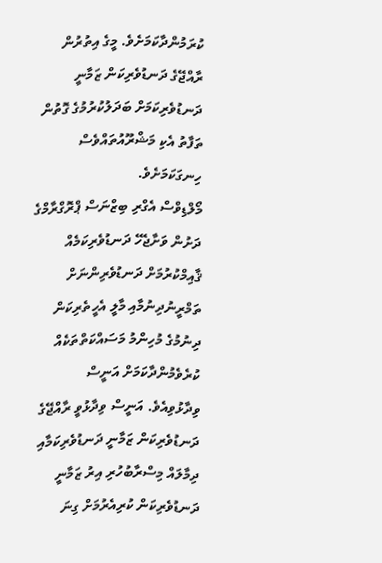ކުރަމުންދާކަމަށެވެ. މީގެ އިތުރުން ރާއްޖޭގެ ދަނޑުވެރިކަން ޒަމާނީ ދަނޑުވެރިކަމަށް ބަދަލުކުރުމުގެ ގޮތުން ތަފާތު އެކި މަޝްރޫއުތައްވެސް ހިނގަކަމަށެވެ.
މޯލްޑިވްސް އެގްރި ބިޒްނަސް ޕްރޮގްރާމްގެ ދަށުން ވަށާޖެހޭ ދަނޑުވެރިކަމެއް ޤާއިމްކުރުމަށް ދަނޑުވެރިންނަށް ތަމްރީނުދިނުމާއި މާލީ އެހީތެރިކަން ދިނުމުގެ މުހިންމު މަސައްކަތްތަކެއް ކުރެވެމުންދާކަމަށް އަނީސް ވިދާޅުވިއެވެ. އަނީސް ވިދާޅުވީ ރާއްޖޭގެ ދަނޑުވެރިކަން ޒަމާނީ ދަނޑުވެރިކަމާއި ދިމާލައް މިސްރާބުހުރި އިރު ޒަމާނީ ދަނޑުވެރިކަން ކުރިއެރުމަށް ގިނަ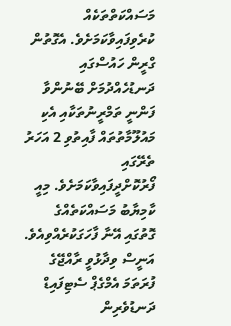މަސައްކަތްތަކެއް ކުރެވިފައިވާކަމަށެވެ. އެގޮތުން ގްރީން ހައުސްގައި ދަނޑުހެއްދުމަށް ބޭނުންވާ ފަންނީ ތަމްރީނުތަކާއި އެކި މައުލޫމާތުތައް ފާއިތުވި 2 އަހަރު ތެރޭގައި ފޯރުކޮށްދީފައިވާކަމަށެވެ. މިއީ ކާމިޔާބު މަސައްކަތެއްގެ ގޮތުގައި އޭނާ ފާހަގަކުރެއްވިއެވެ.
އަނީސް ވިދާޅުވީ ރާއްޖޭގެ ފުރަތަމަ އެމްގެޕް ސެޓިފައިޑް ދަނޑުވެރިން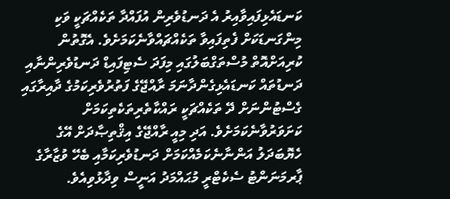ކަނޑައެޅިފައިވާއިރު އެ ދަނޑުވެރިން އުފައްދާ ތަކެއްޗަކީ ވަކި މިންގަނޑަކަށް ފެތިފައިވާ ތަކެއްޗައްވާނެކަމަށެވެ. އެގޮތުން ކުރިއަށްއޮތް މުސްތަގްބަލުގައި މިފަދަ ސެޓިފައިޑް ދަނޑުވެރިންނާއި ދަނޑުތައް ކަނޑައެޅިގެންދާނަމަ ރާއްޖޭގެ ފަތުރުވެރިކަމުގެ ދާއިރާގައި ގެސްޓުންނަށް ދޭ ތަކެއްޗަކީ ރައްކާތެރިތަކެތިކަމަށް ކަށަވަރުވާނެކަމަށެވެ. އަދި މިއީ ރާއްޖޭގެ އިޤްތިޞާދަށް އޭގެ ހެޔޮބަދަލު އަންނާނެކަމެއްކަމަށް ދަނޑުވެރިކަމާއި ބެހޭ ވުޒާރާގެ ޕާރމަނަންޓު ސެކެޓްރީ މުޙައްމަދު އަނީސް ވިދާޅުވިއެވެ.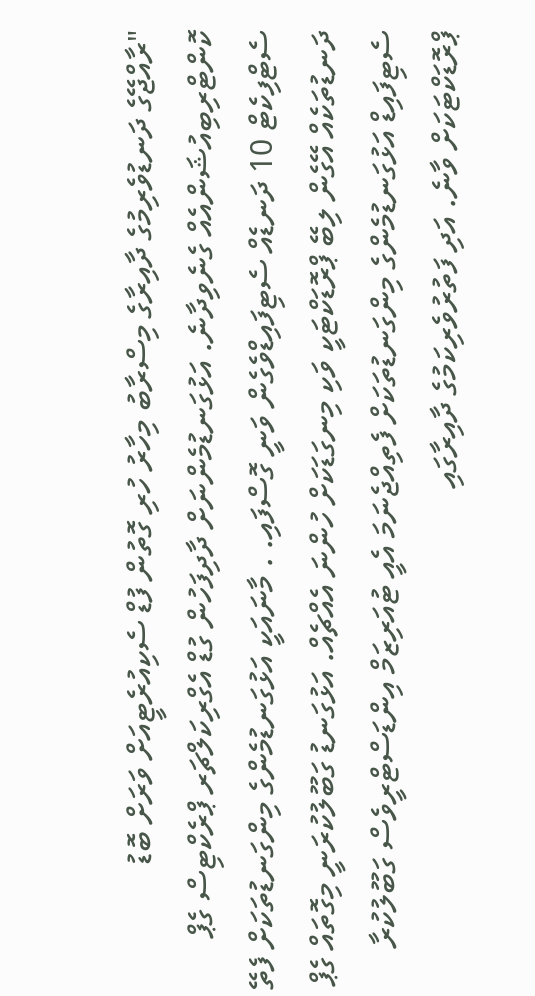"ރާއްޖޭގެ ދަނޑުވެރިމުގެ ދާއިރާގެ މިސްރާބު މިހާރު ހުރި ގޮތުން ފުޑް ސެކިއުރެޓީއަށް ވަރަށް ބޮޑު ކޮންޓްރިބިއުޝަންއެއް ގެނެވިދާނެ. އަޅުގަނޑުމެންނަށް ދާދިފަހުން ގުޑް އެގްރިކަލްޗަރ ޕްރެކްޓިސް ގެޕް ސެޓްފިކެޓް 10 ދަނޑެއް ސެޓިފައިޑްވެގެން ވަނީ ގޮސްފައި. . މާނައަކީ އަޅުގަނޑުމެންގެ މިންގަނޑުތަކަށް ފެތޭ ދަނޑުތަކެއް އޭގެން ލިބޭ ޕްރޮޑަކްޓަކީ ވަކި މިނގަޑަކަށް ހުންނަ އެއްޗެއް. އަޅުގަނޑު ގަބޫލުކުރަނީ މިގޮތައް ގެޕް ސެޓިފައިޑް އަޅުގަނޑުމެންގެ މިންގަނޑުތަކަށް ފެތިއްޖެނަމަ އެއީ ޓުއަރިޒަމް އިންޑަސްޓްރީވެސް ގަބޫލުކުރާ ޕްރޮޑަކްޓަކަށް ވާނެ. އަދި ފަތުރުވެރިކަމުގެ ދާއިރާގައި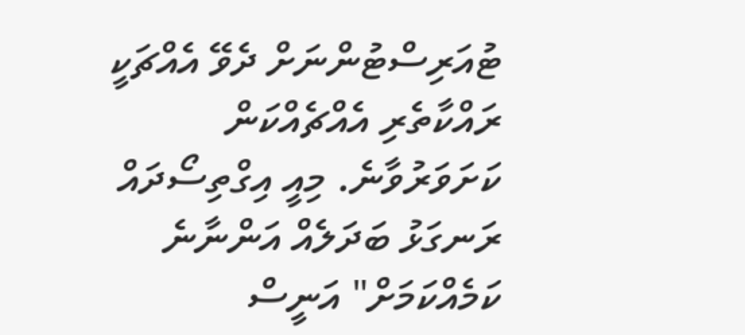ޓުއަރިސްޓުންނަށް ދެވޭ އެއްޗަކީ ރައްކާތެރި އެއްޗެއްކަން ކަށަވަރުވާނެ. މިއީ އިގްތިސޯދައް ރަނގަޅު ބަދަލެއް އަންނާނެ ކަމެއްކަމަށް" އަނީސް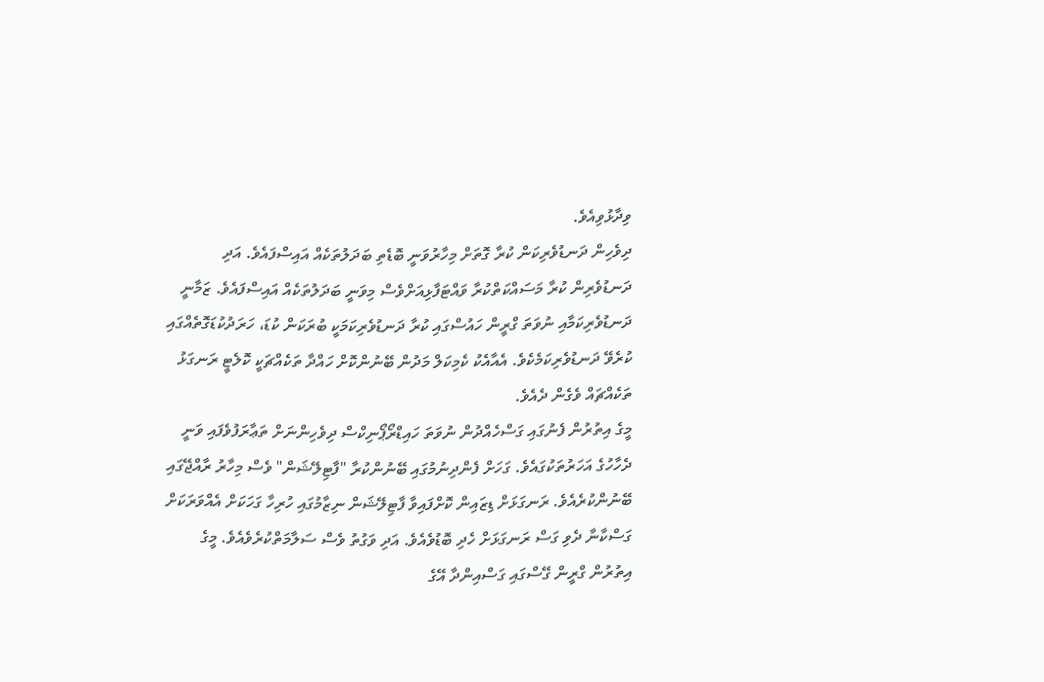ވިދާޅުވިއެވެ.
ދިވެހިން ދަނޑުވެރިކަން ކުރާ ގޮތަށް މިހާރުވަނީ ބޮޑެތި ބަދަލުތަކެއް އައިސްފައެވެ. އަދި ދަނޑުވެރިން ކުރާ މަސައްކަތްކުރާ ވައްޓަފާޅިއަށްވެސް މިވަނީ ބަދަލުތަކެއް އައިސްފައެވެ. ޒަމާނީ ދަނޑުވެރިކަމާއި ނުވަތަ ގްރީން ހައުސްގައި ކުރާ ދަނޑުވެރިކަމަކީ ބުރަކަން ކުޑަ، ހަރަދުކުޑަގޮތެއްގައި ކުރެވޭ ދަނޑުވެރިކަމެކެވެ. އެއާއެކު ކެމިކަލް މަދުން ބޭނުންކޮށް ހައްދާ ތަކެއްޗަކީ ކޮލެޓީ ރަނގަޅު ތަކެއްޗައް ވެގެން ދެއެވެ.
މީގެ އިތުރުން ފެނުގައި ގަސްހެއްދުން ނުވަތަ ހައިޑްރޯޕޯނިކްސް ދިވެހިންނަށް ތަޢާރަފުވެފައި ވަނީ ދެހާހުގެ އަހަރުތަކުގައެވެ. ގަހަށް ފެންދިނުމުގައި ބޭނުންކުރާ "ފާޓިލޭޝަން" ވެސް މިހާރު ރާއްޖޭގައި ބޭނުންކުރެއެވެ. ރަނގަޅަށް ޑިޒައިން ކޮށްފައިވާ ފާޓިލޭޝަން ނިޒާމުގައި ހުރިހާ ގަހަކަށް އެއްވަރަކަށް ގަސްކާނާ ދެވި ގަސް ރަނގަޅަށް ހެދި ބޮޑުވެއެވެ. އަދި ވަގުތު ވެސް ސަލާމަތްކުރެވެއެވެ. މީގެ އިތުރުން ގްރީން ގޭސްގައި ގަސްއިންދާ އޭގެ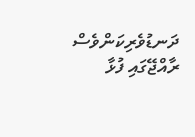ދަނޑުވެރިކަންވެސް ރާއްޖޭގައި ފުޅާ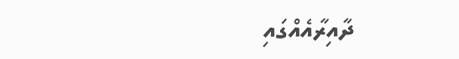ދާއިރާއެއްގައި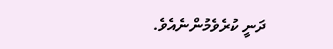ދަނީ ކުރެވެމުންނެއެވެ.